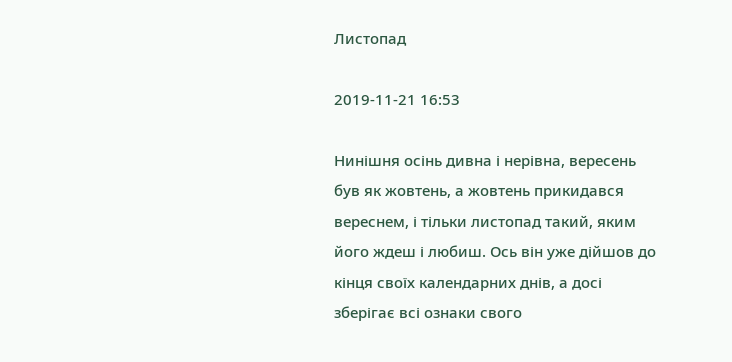Листопад

2019-11-21 16:53

Нинішня осінь дивна і нерівна, вересень був як жовтень, а жовтень прикидався вереснем, і тільки листопад такий, яким його ждеш і любиш. Ось він уже дійшов до кінця своїх календарних днів, а досі зберігає всі ознаки свого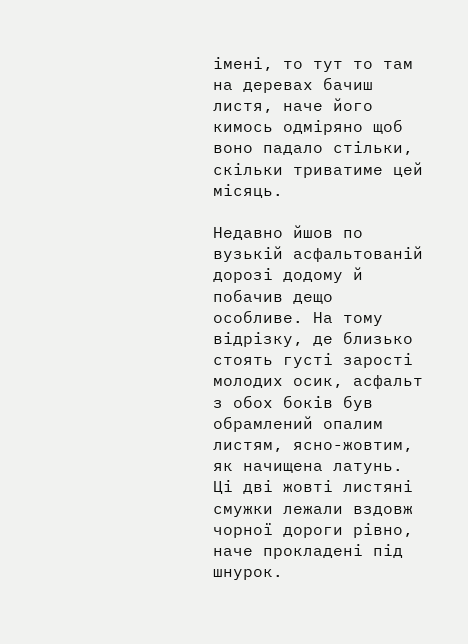імені, то тут то там на деревах бачиш листя, наче його кимось одміряно щоб воно падало стільки, скільки триватиме цей місяць.

Недавно йшов по вузькій асфальтованій дорозі додому й побачив дещо особливе. На тому відрізку, де близько стоять густі зарості молодих осик, асфальт з обох боків був обрамлений опалим листям, ясно-жовтим, як начищена латунь. Ці дві жовті листяні смужки лежали вздовж чорної дороги рівно, наче прокладені під шнурок.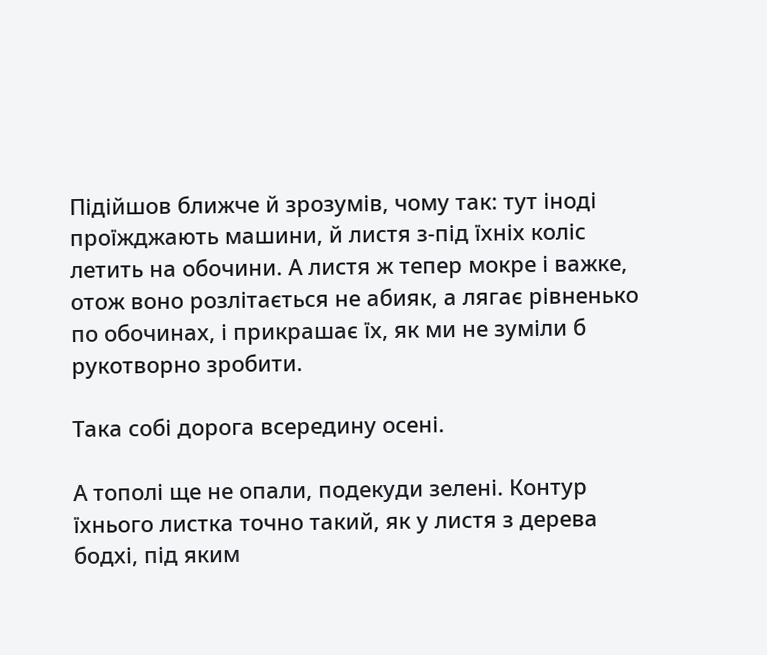Підійшов ближче й зрозумів, чому так: тут іноді проїжджають машини, й листя з-під їхніх коліс летить на обочини. А листя ж тепер мокре і важке, отож воно розлітається не абияк, а лягає рівненько по обочинах, і прикрашає їх, як ми не зуміли б рукотворно зробити.

Така собі дорога всередину осені.

А тополі ще не опали, подекуди зелені. Контур їхнього листка точно такий, як у листя з дерева бодхі, під яким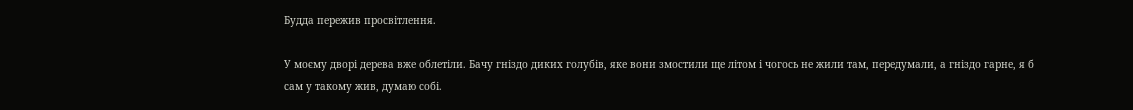Будда пережив просвітлення.

У моєму дворі дерева вже облетіли. Бачу гніздо диких голубів, яке вони змостили ще літом і чогось не жили там, передумали, а гніздо гарне, я б сам у такому жив, думаю собі.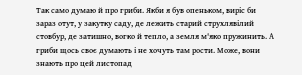Так само думаю й про гриби. Якби я був опеньком, виріс би зараз отут, у закутку саду, де лежить старий струхлявілий стовбур, де затишно, вогко й тепло, а земля м'яко пружинить. А гриби щось своє думають і не хочуть там рости. Може, вони знають про цей листопад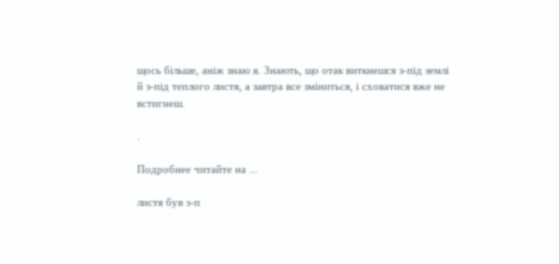щось більше, аніж знаю я. Знають, що отак виткнешся з-під землі й з-під теплого листя, а завтра все зміниться, і сховатися вже не встигнеш.

.

Подробнее читайте на ...

листя був з-п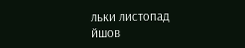льки листопад йшов